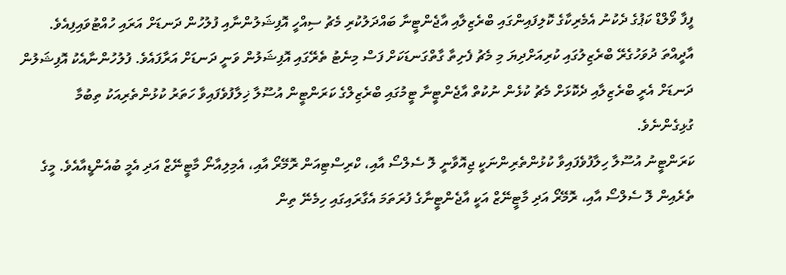ފީފާ ވޯލްޑް ކަޕުގެ ދެކުނު އެމެރިކާގެ ކޮލިފައިންގައި ބްރެޒިލާއި އާޖެންޓީނާ ބައްދަލުކުރި މެޗު ސިއްހީ އޮފިޝަލުންނާއި ފުލުހުން ދަނޑަށް އަރައި ހުއްޓުވައިފިއެވެ.
އާދީއްތަ ދުވަހުގެރޭ ބްރެޒިލުގައި ކުރިއަށްދިޔަ މި މެޗު ފެށިތާ ގާތްގަނޑަކަށް ފަސް މިނެޓު ތެރޭގައި އޮފިޝަލުން ވަނީ ދަނޑަށް އަރާފައެވެ. ފުލުހުންނާއެކު އޮފިޝަލުން ދަނޑަށް އެރީ ބްރެޒިލާއި ދެކޮޅަށް މެޗު ކުޅެން ނުކުތް އާޖެންޓީނާ ޓީމުގައި ބްރެޒިލްގެ ކަރަންޓީން އުސޫލާ ޚިލާފުވެފައިވާ ހަތަރު ކުޅުންތެރިއަކު ތިބުމާ ގުޅިގެންނެވެ.
ކަރަންޓީނު އުސޫލާ ހިލާފުވެފައިވާ ކުޅުންތެރިންނަކީ ޖިއޮވާނީ ލޮ ސެލްސޯ އާއި، ކްރިސްޓިއަން ރޮމޭރޯ އާއި، އެމިލިއާނޯ މާޓީނޭޒް އަދި އެމީ ބުއެންޑީއާއެވެ. މީގެ ތެރެއިން ލޮ ސެލްސޯ އާއި، ރޮމޭރޯ އަދި މާޓީނޭޒް އަކީ އާޖެންޓީނާގެ ފުރަތަމަ އެގާރައިގައި ހިމެނޭ ތިން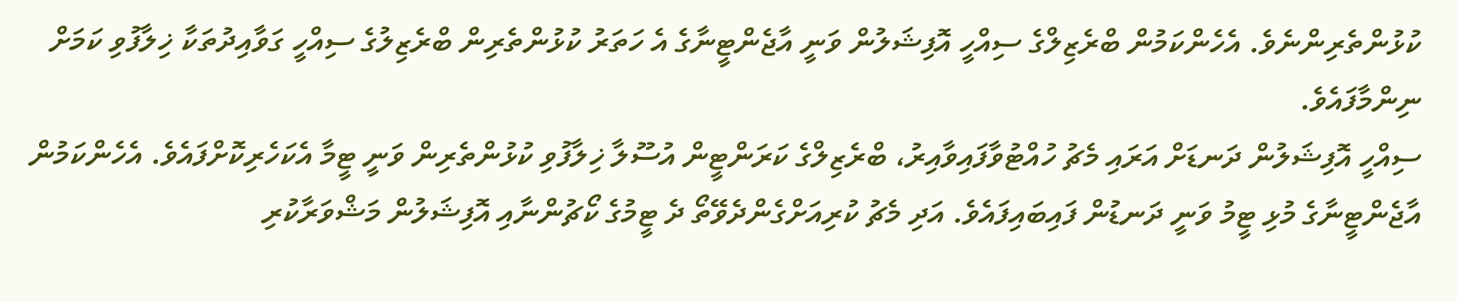ކުޅުންތެރިންނެވެ. އެހެންކަމުން ބްރެޒިލްގެ ސިއްހީ އޮފިޝަލުން ވަނީ އާޖެންޓީނާގެ އެ ހަތަރު ކުޅުންތެރިން ބްރެޒިލުގެ ސިއްހީ ގަވާއިދުތަކާ ޚިލާފުވި ކަމަށް ނިންމާފައެވެ.
ސިއްހީ އޮފިޝަލުން ދަނޑަށް އަރައި މެޗު ހުއްޓުވާފައިވާއިރު، ބްރެޒިލްގެ ކަރަންޓީން އުސޫލާ ޚިލާފުވި ކުޅުންތެރިން ވަނީ ޓީމާ އެކަހެރިކޮށްފައެވެ. އެހެންކަމުން އާޖެންޓީނާގެ މުޅި ޓީމު ވަނީ ދަނޑުން ފައިބައިފައެވެ. އަދި މެޗު ކުރިއަށްގެންދެވޭތޯ ދެ ޓީމުގެ ކޯޗުންނާއި އޮފިޝަލުން މަޝްވަރާކުރި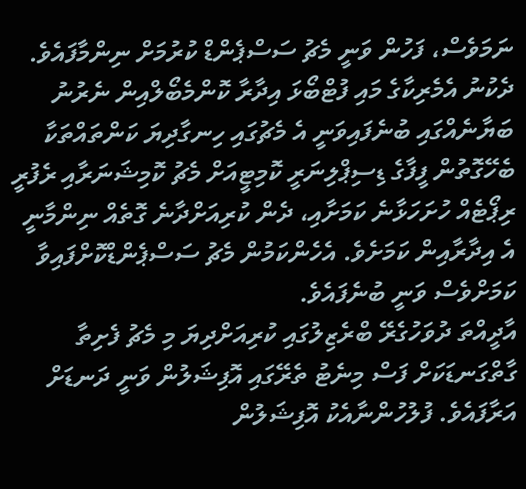ނަމަވެސް، ފަހުން ވަނީ މެޗު ސަސްޕެންޑް ކުރުމަށް ނިންމާފައެވެ.
ދެކުނު އެމެރިކާގެ މައި ފުޓްބޯޅަ އިދާރާ ކޮންމެބޯލްއިން ނެރުނު ބަޔާނެއްގައި ބުނެފައިވަނީ އެ މެޗުގައި ހިނގާދިޔަ ކަންތައްތަކާ ބެހޭގޮތުން ފީފާގެ ޑިސިޕްލިނަރީ ކޮމިޓީއަށް މެޗު ކޮމިޝަނަރާއި ރެފުރީ ރިޕޯޓެއް ހުށަހަޅާނެ ކަމަށާއި، ދެން ކުރިއަށްދާނެ ގޮތެއް ނިންމާނީ އެ އިދާރާއިން ކަމަށެވެ. އެހެންކަމުން މެޗު ސަސްޕެންޑްކޮށްފައިވާ ކަމަށްވެސް ވަނީ ބުނެފައެވެ.
އާދީއްތަ ދުވަހުގެރޭ ބްރެޒިލުގައި ކުރިއަށްދިޔަ މި މެޗު ފެށިތާ ގާތްގަނޑަކަށް ފަސް މިނެޓު ތެރޭގައި އޮފިޝަލުން ވަނީ ދަނޑަށް އަރާފައެވެ. ފުލުހުންނާއެކު އޮފިޝަލުން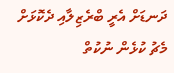ދަނޑަށް އެރީ ބްރެޒިލާއި ދެކޮޅަށް މެޗު ކުޅެން ނުކުތް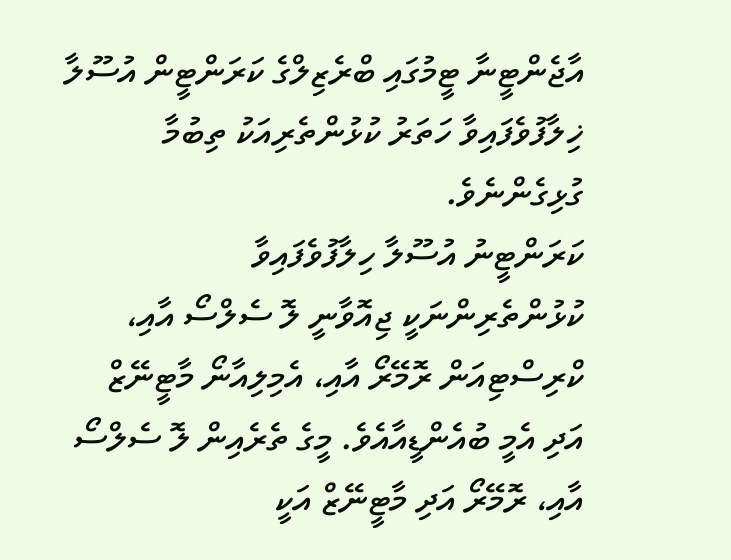އާޖެންޓީނާ ޓީމުގައި ބްރެޒިލްގެ ކަރަންޓީން އުސޫލާ ޚިލާފުވެފައިވާ ހަތަރު ކުޅުންތެރިއަކު ތިބުމާ ގުޅިގެންނެވެ.
ކަރަންޓީނު އުސޫލާ ހިލާފުވެފައިވާ ކުޅުންތެރިންނަކީ ޖިއޮވާނީ ލޮ ސެލްސޯ އާއި، ކްރިސްޓިއަން ރޮމޭރޯ އާއި، އެމިލިއާނޯ މާޓީނޭޒް އަދި އެމީ ބުއެންޑީއާއެވެ. މީގެ ތެރެއިން ލޮ ސެލްސޯ އާއި، ރޮމޭރޯ އަދި މާޓީނޭޒް އަކީ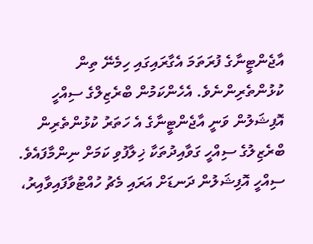އާޖެންޓީނާގެ ފުރަތަމަ އެގާރައިގައި ހިމެނޭ ތިން ކުޅުންތެރިންނެވެ. އެހެންކަމުން ބްރެޒިލްގެ ސިއްހީ އޮފިޝަލުން ވަނީ އާޖެންޓީނާގެ އެ ހަތަރު ކުޅުންތެރިން ބްރެޒިލުގެ ސިއްހީ ގަވާއިދުތަކާ ޚިލާފުވި ކަމަށް ނިންމާފައެވެ.
ސިއްހީ އޮފިޝަލުން ދަނޑަށް އަރައި މެޗު ހުއްޓުވާފައިވާއިރު،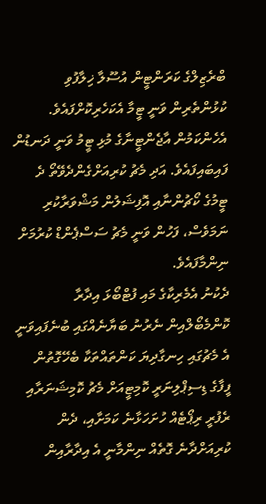ބްރެޒިލްގެ ކަރަންޓީން އުސޫލާ ޚިލާފުވި ކުޅުންތެރިން ވަނީ ޓީމާ އެކަހެރިކޮށްފައެވެ. އެހެންކަމުން އާޖެންޓީނާގެ މުޅި ޓީމު ވަނީ ދަނޑުން ފައިބައިފައެވެ. އަދި މެޗު ކުރިއަށްގެންދެވޭތޯ ދެ ޓީމުގެ ކޯޗުންނާއި އޮފިޝަލުން މަޝްވަރާކުރި ނަމަވެސް، ފަހުން ވަނީ މެޗު ސަސްޕެންޑް ކުރުމަށް ނިންމާފައެވެ.
ދެކުނު އެމެރިކާގެ މައި ފުޓްބޯޅަ އިދާރާ ކޮންމެބޯލްއިން ނެރުނު ބަޔާނެއްގައި ބުނެފައިވަނީ އެ މެޗުގައި ހިނގާދިޔަ ކަންތައްތަކާ ބެހޭގޮތުން ފީފާގެ ޑިސިޕްލިނަރީ ކޮމިޓީއަށް މެޗު ކޮމިޝަނަރާއި ރެފުރީ ރިޕޯޓެއް ހުށަހަޅާނެ ކަމަށާއި، ދެން ކުރިއަށްދާނެ ގޮތެއް ނިންމާނީ އެ އިދާރާއިން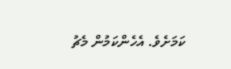ކަމަށެވެ. އެހެންކަމުން މެޗު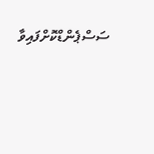ސަސްޕެންޑްކޮށްފައިވާ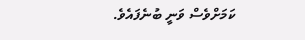ކަމަށްވެސް ވަނީ ބުނެފައެވެ.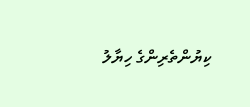ކިޔުންތެރިންގެ ހިޔާލު